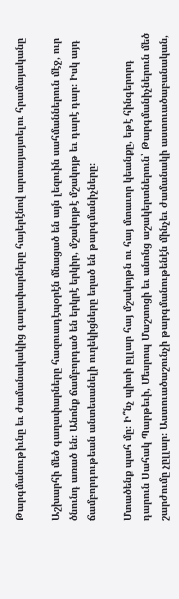Թարգմանութիւնը եւ ժամանակակից գաղափարները հայերէնով արտայայտելու հրամայականը

Աշխարհի մեծ գաղափարները հազուադէպօրէն մնացած են այն լեզուին սահմաններուն մէջ, ուր ծնունդ առած են։ Անոնք ճամբորդած են երկրէ երկիր, մշակոյթէ մշակոյթ եւ դարէ դար։ Իսկ այդ ճամբորդութեան անտեսանելի ուղեկիցները եղած են թարգմանիչները։

Մտածենք պահ մը։ Ի՞նչ պիտի ըլլար հայ մշակոյթն ու հայ մտաւոր կեանքը, եթէ հինգերորդ դարուն Սահակ Պարթեւի, Մեսրոպ Մաշտոցի եւ անոնց աշակերտներուն՝ Թարգմանիչներուն մեծ շարժումը չըլլար։ Աստուածաշունչի թարգմանութենէն մինչեւ ժամանակի աստուածաբանական,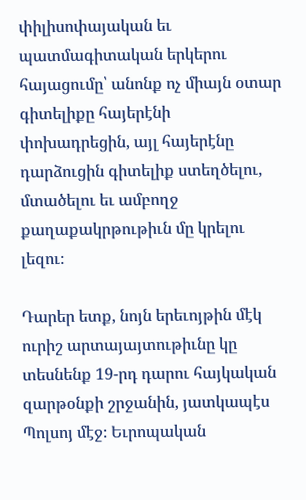փիլիսոփայական եւ պատմագիտական երկերու հայացումը՝ անոնք ոչ միայն օտար գիտելիքը հայերէնի փոխադրեցին, այլ հայերէնը դարձուցին գիտելիք ստեղծելու, մտածելու եւ ամբողջ քաղաքակրթութիւն մը կրելու լեզու։

Դարեր ետք, նոյն երեւոյթին մէկ ուրիշ արտայայտութիւնը կը տեսնենք 19-րդ դարու հայկական զարթօնքի շրջանին, յատկապէս Պոլսոյ մէջ։ Եւրոպական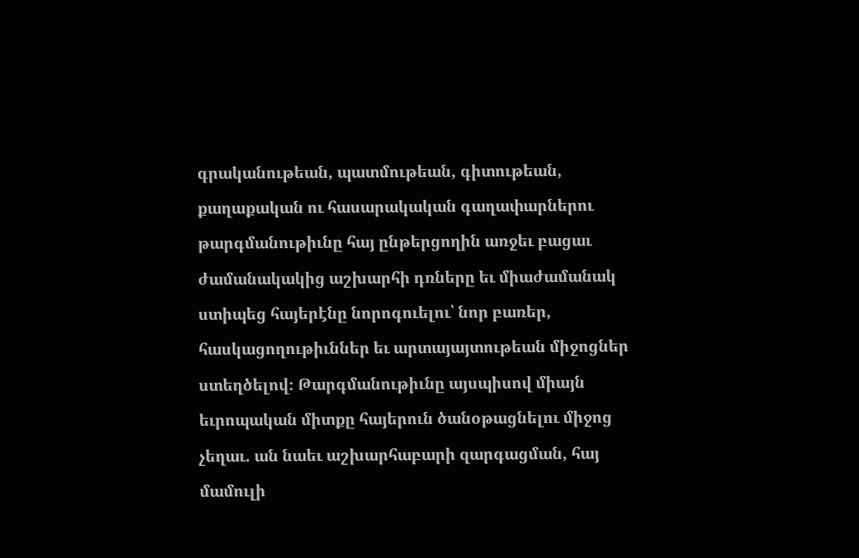գրականութեան, պատմութեան, գիտութեան, քաղաքական ու հասարակական գաղափարներու թարգմանութիւնը հայ ընթերցողին առջեւ բացաւ ժամանակակից աշխարհի դռները եւ միաժամանակ ստիպեց հայերէնը նորոգուելու՝ նոր բառեր, հասկացողութիւններ եւ արտայայտութեան միջոցներ ստեղծելով։ Թարգմանութիւնը այսպիսով միայն եւրոպական միտքը հայերուն ծանօթացնելու միջոց չեղաւ. ան նաեւ աշխարհաբարի զարգացման, հայ մամուլի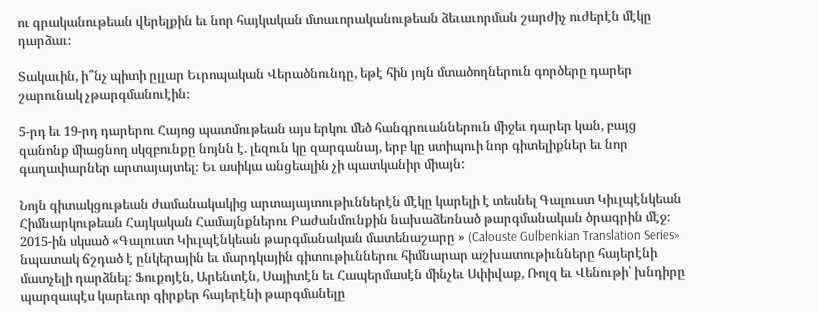ու գրականութեան վերելքին եւ նոր հայկական մտաւորականութեան ձեւաւորման շարժիչ ուժերէն մէկը դարձաւ։

Տակաւին, ի՞նչ պիտի ըլլար Եւրոպական Վերածնունդը, եթէ հին յոյն մտածողներուն գործերը դարեր շարունակ չթարգմանուէին։

5-րդ եւ 19-րդ դարերու Հայոց պատմութեան այս երկու մեծ հանգրուաններուն միջեւ դարեր կան, բայց զանոնք միացնող սկզբունքը նոյնն է. լեզուն կը զարգանայ, երբ կը ստիպուի նոր գիտելիքներ եւ նոր գաղափարներ արտայայտել։ Եւ ասիկա անցեալին չի պատկանիր միայն:

Նոյն գիտակցութեան ժամանակակից արտայայտութիւններէն մէկը կարելի է տեսնել Գալուստ Կիւլպէնկեան Հիմնարկութեան Հայկական Համայնքներու Բաժանմունքին նախաձեռնած թարգմանական ծրագրին մէջ։ 2015-ին սկսած «Գալուստ Կիւլպէնկեան թարգմանական մատենաշարը » (Calouste Gulbenkian Translation Series» նպատակ ճշդած է ընկերային եւ մարդկային գիտութիւններու հիմնարար աշխատութիւնները հայերէնի մատչելի դարձնել։ Ֆուքոյէն, Արենտէն, Սայիտէն եւ Հապերմասէն մինչեւ Սփիվաք, Ռոլզ եւ Վենութի՝ խնդիրը պարզապէս կարեւոր գիրքեր հայերէնի թարգմանելը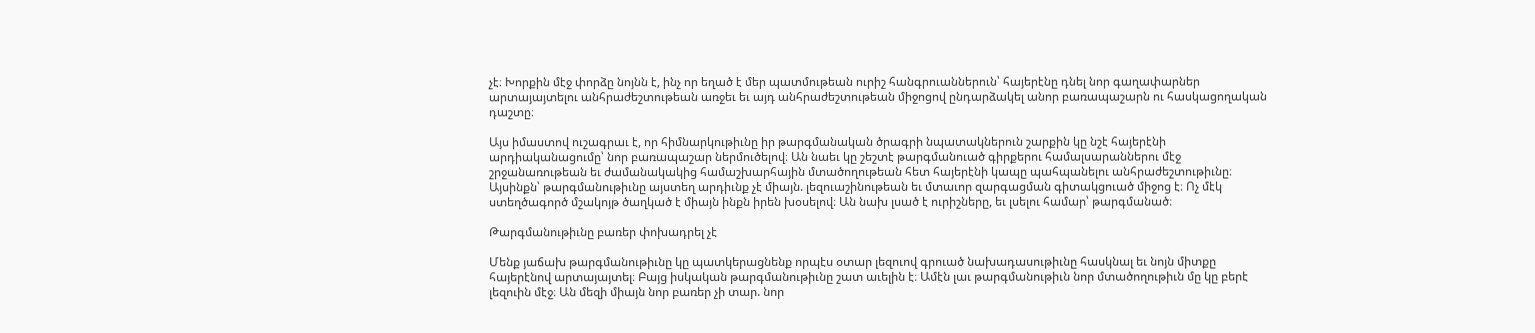չէ։ Խորքին մէջ փորձը նոյնն է, ինչ որ եղած է մեր պատմութեան ուրիշ հանգրուաններուն՝ հայերէնը դնել նոր գաղափարներ արտայայտելու անհրաժեշտութեան առջեւ եւ այդ անհրաժեշտութեան միջոցով ընդարձակել անոր բառապաշարն ու հասկացողական դաշտը։

Այս իմաստով ուշագրաւ է, որ հիմնարկութիւնը իր թարգմանական ծրագրի նպատակներուն շարքին կը նշէ հայերէնի արդիականացումը՝ նոր բառապաշար ներմուծելով։ Ան նաեւ կը շեշտէ թարգմանուած գիրքերու համալսարաններու մէջ շրջանառութեան եւ ժամանակակից համաշխարհային մտածողութեան հետ հայերէնի կապը պահպանելու անհրաժեշտութիւնը։ Այսինքն՝ թարգմանութիւնը այստեղ արդիւնք չէ միայն. լեզուաշինութեան եւ մտաւոր զարգացման գիտակցուած միջոց է։ Ոչ մէկ ստեղծագործ մշակոյթ ծաղկած է միայն ինքն իրեն խօսելով։ Ան նախ լսած է ուրիշները, եւ լսելու համար՝ թարգմանած։

Թարգմանութիւնը բառեր փոխադրել չէ

Մենք յաճախ թարգմանութիւնը կը պատկերացնենք որպէս օտար լեզուով գրուած նախադասութիւնը հասկնալ եւ նոյն միտքը հայերէնով արտայայտել։ Բայց իսկական թարգմանութիւնը շատ աւելին է։ Ամէն լաւ թարգմանութիւն նոր մտածողութիւն մը կը բերէ լեզուին մէջ։ Ան մեզի միայն նոր բառեր չի տար. նոր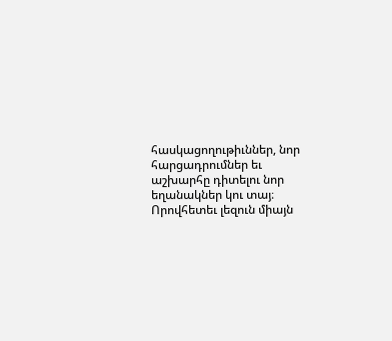հասկացողութիւններ, նոր հարցադրումներ եւ աշխարհը դիտելու նոր եղանակներ կու տայ։ Որովհետեւ լեզուն միայն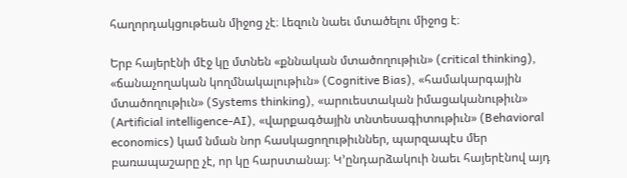հաղորդակցութեան միջոց չէ։ Լեզուն նաեւ մտածելու միջոց է։

Երբ հայերէնի մէջ կը մտնեն «քննական մտածողութիւն» (critical thinking), «ճանաչողական կողմնակալութիւն» (Cognitive Bias), «համակարգային մտածողութիւն» (Systems thinking), «արուեստական իմացականութիւն» (Artificial intelligence-AI), «վարքագծային տնտեսագիտութիւն» (Behavioral economics) կամ նման նոր հասկացողութիւններ, պարզապէս մեր բառապաշարը չէ, որ կը հարստանայ։ Կ’ընդարձակուի նաեւ հայերէնով այդ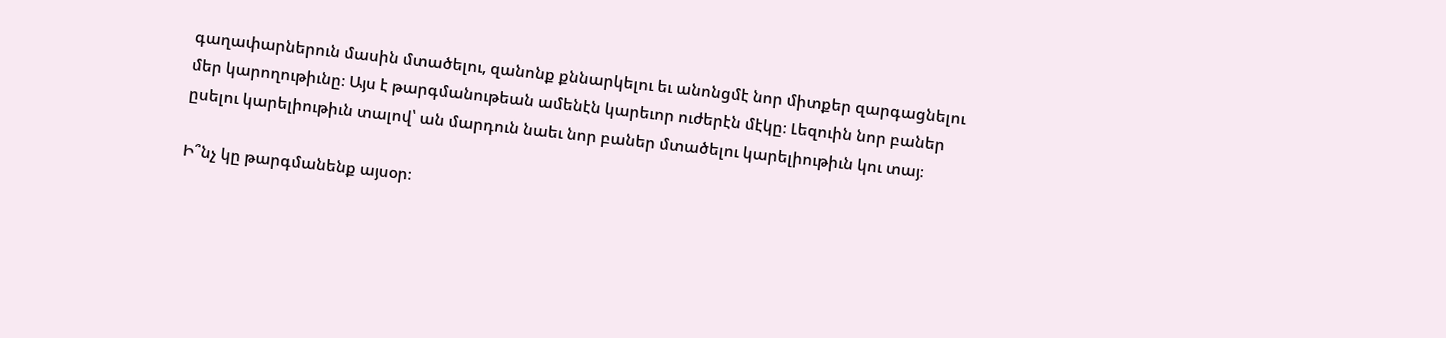գաղափարներուն մասին մտածելու, զանոնք քննարկելու եւ անոնցմէ նոր միտքեր զարգացնելու մեր կարողութիւնը։ Այս է թարգմանութեան ամենէն կարեւոր ուժերէն մէկը։ Լեզուին նոր բաներ ըսելու կարելիութիւն տալով՝ ան մարդուն նաեւ նոր բաներ մտածելու կարելիութիւն կու տայ։

Ի՞նչ կը թարգմանենք այսօր։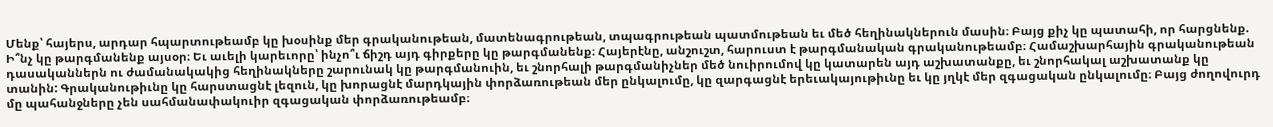Մենք՝ հայերս, արդար հպարտութեամբ կը խօսինք մեր գրականութեան, մատենագրութեան, տպագրութեան պատմութեան եւ մեծ հեղինակներուն մասին։ Բայց քիչ կը պատահի, որ հարցնենք. Ի՞նչ կը թարգմանենք այսօր։ Եւ աւելի կարեւորը՝ ինչո՞ւ ճիշդ այդ գիրքերը կը թարգմանենք։ Հայերէնը, անշուշտ, հարուստ է թարգմանական գրականութեամբ։ Համաշխարհային գրականութեան դասականներն ու ժամանակակից հեղինակները շարունակ կը թարգմանուին, եւ շնորհալի թարգմանիչներ մեծ նուիրումով կը կատարեն այդ աշխատանքը, եւ շնորհակալ աշխատանք կը տանին: Գրականութիւնը կը հարստացնէ լեզուն, կը խորացնէ մարդկային փորձառութեան մեր ընկալումը, կը զարգացնէ երեւակայութիւնը եւ կը յղկէ մեր զգացական ընկալումը։ Բայց ժողովուրդ մը պահանջները չեն սահմանափակուիր զգացական փորձառութեամբ։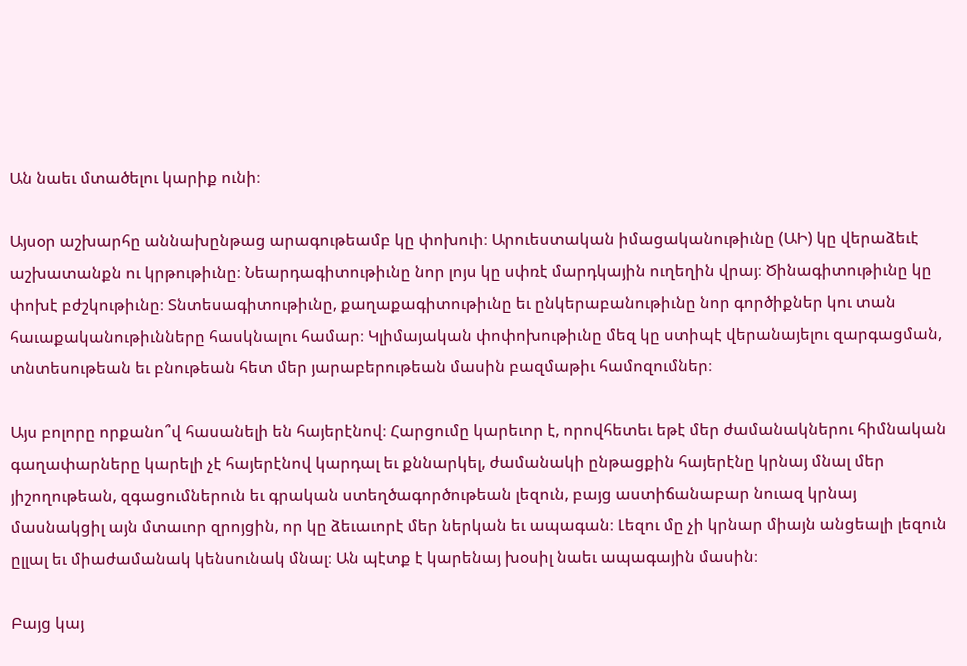Ան նաեւ մտածելու կարիք ունի։

Այսօր աշխարհը աննախընթաց արագութեամբ կը փոխուի։ Արուեստական իմացականութիւնը (ԱԻ) կը վերաձեւէ աշխատանքն ու կրթութիւնը։ Նեարդագիտութիւնը նոր լոյս կը սփռէ մարդկային ուղեղին վրայ։ Ծինագիտութիւնը կը փոխէ բժշկութիւնը։ Տնտեսագիտութիւնը, քաղաքագիտութիւնը եւ ընկերաբանութիւնը նոր գործիքներ կու տան հաւաքականութիւնները հասկնալու համար։ Կլիմայական փոփոխութիւնը մեզ կը ստիպէ վերանայելու զարգացման, տնտեսութեան եւ բնութեան հետ մեր յարաբերութեան մասին բազմաթիւ համոզումներ։

Այս բոլորը որքանո՞վ հասանելի են հայերէնով։ Հարցումը կարեւոր է, որովհետեւ եթէ մեր ժամանակներու հիմնական գաղափարները կարելի չէ հայերէնով կարդալ եւ քննարկել, ժամանակի ընթացքին հայերէնը կրնայ մնալ մեր յիշողութեան, զգացումներուն եւ գրական ստեղծագործութեան լեզուն, բայց աստիճանաբար նուազ կրնայ մասնակցիլ այն մտաւոր զրոյցին, որ կը ձեւաւորէ մեր ներկան եւ ապագան։ Լեզու մը չի կրնար միայն անցեալի լեզուն ըլլալ եւ միաժամանակ կենսունակ մնալ։ Ան պէտք է կարենայ խօսիլ նաեւ ապագային մասին։

Բայց կայ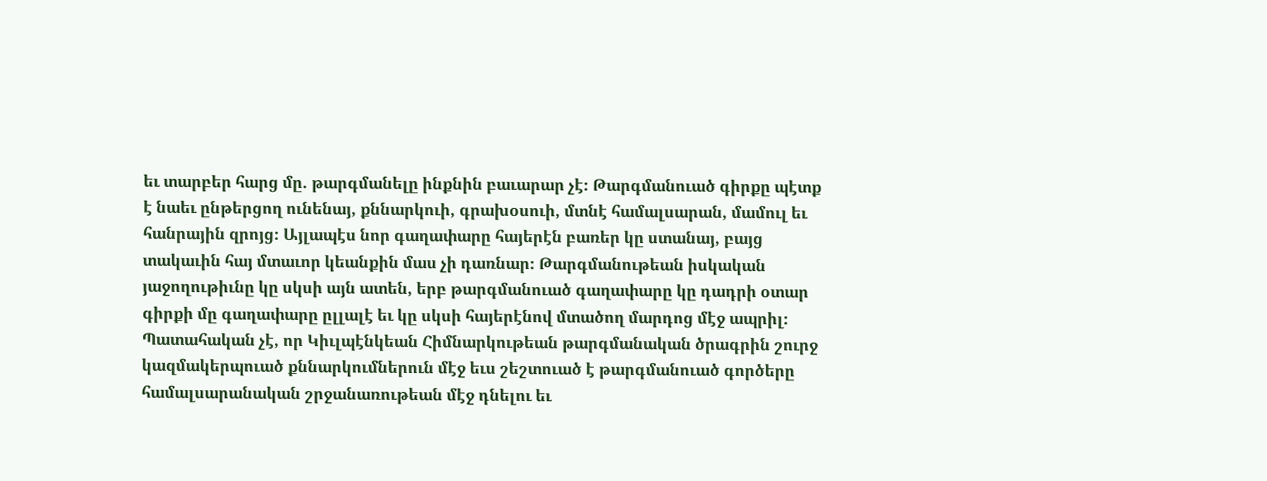եւ տարբեր հարց մը. թարգմանելը ինքնին բաւարար չէ։ Թարգմանուած գիրքը պէտք է նաեւ ընթերցող ունենայ, քննարկուի, գրախօսուի, մտնէ համալսարան, մամուլ եւ հանրային զրոյց։ Այլապէս նոր գաղափարը հայերէն բառեր կը ստանայ, բայց տակաւին հայ մտաւոր կեանքին մաս չի դառնար։ Թարգմանութեան իսկական յաջողութիւնը կը սկսի այն ատեն, երբ թարգմանուած գաղափարը կը դադրի օտար գիրքի մը գաղափարը ըլլալէ եւ կը սկսի հայերէնով մտածող մարդոց մէջ ապրիլ։ Պատահական չէ, որ Կիւլպէնկեան Հիմնարկութեան թարգմանական ծրագրին շուրջ կազմակերպուած քննարկումներուն մէջ եւս շեշտուած է թարգմանուած գործերը համալսարանական շրջանառութեան մէջ դնելու եւ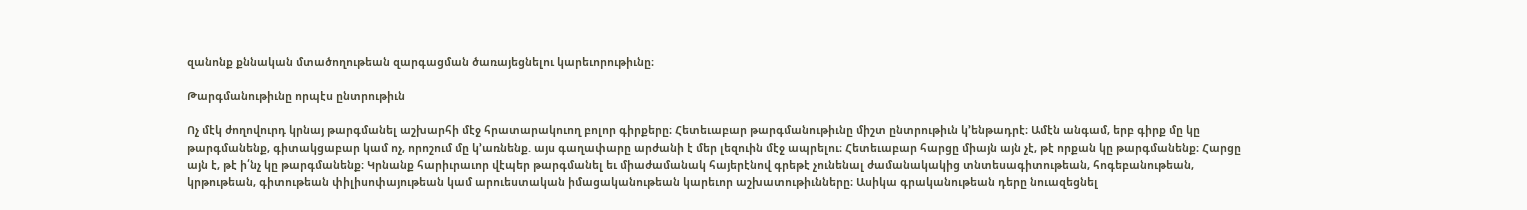զանոնք քննական մտածողութեան զարգացման ծառայեցնելու կարեւորութիւնը։

Թարգմանութիւնը որպէս ընտրութիւն

Ոչ մէկ ժողովուրդ կրնայ թարգմանել աշխարհի մէջ հրատարակուող բոլոր գիրքերը։ Հետեւաբար թարգմանութիւնը միշտ ընտրութիւն կ’ենթադրէ։ Ամէն անգամ, երբ գիրք մը կը թարգմանենք, գիտակցաբար կամ ոչ, որոշում մը կ’առնենք. այս գաղափարը արժանի է մեր լեզուին մէջ ապրելու։ Հետեւաբար հարցը միայն այն չէ, թէ որքան կը թարգմանենք։ Հարցը այն է, թէ ի՛նչ կը թարգմանենք։ Կրնանք հարիւրաւոր վէպեր թարգմանել եւ միաժամանակ հայերէնով գրեթէ չունենալ ժամանակակից տնտեսագիտութեան, հոգեբանութեան, կրթութեան, գիտութեան փիլիսոփայութեան կամ արուեստական իմացականութեան կարեւոր աշխատութիւնները։ Ասիկա գրականութեան դերը նուազեցնել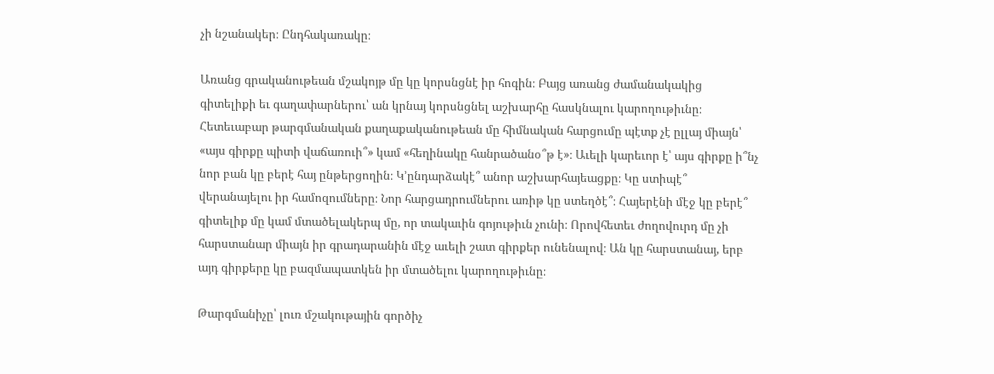չի նշանակեր։ Ընդհակառակը։

Առանց գրականութեան մշակոյթ մը կը կորսնցնէ իր հոգին։ Բայց առանց ժամանակակից գիտելիքի եւ գաղափարներու՝ ան կրնայ կորսնցնել աշխարհը հասկնալու կարողութիւնը։ Հետեւաբար թարգմանական քաղաքականութեան մը հիմնական հարցումը պէտք չէ ըլլայ միայն՝ «այս գիրքը պիտի վաճառուի՞» կամ «հեղինակը հանրածանօ՞թ է»։ Աւելի կարեւոր է՝ այս գիրքը ի՞նչ նոր բան կը բերէ հայ ընթերցողին։ Կ’ընդարձակէ՞ անոր աշխարհայեացքը։ Կը ստիպէ՞ վերանայելու իր համոզումները։ Նոր հարցադրումներու առիթ կը ստեղծէ՞։ Հայերէնի մէջ կը բերէ՞ գիտելիք մը կամ մտածելակերպ մը, որ տակաւին գոյութիւն չունի։ Որովհետեւ ժողովուրդ մը չի հարստանար միայն իր գրադարանին մէջ աւելի շատ գիրքեր ունենալով։ Ան կը հարստանայ, երբ այդ գիրքերը կը բազմապատկեն իր մտածելու կարողութիւնը։

Թարգմանիչը՝ լուռ մշակութային գործիչ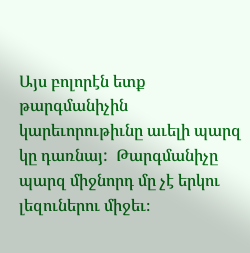Այս բոլորէն ետք թարգմանիչին կարեւորութիւնը աւելի պարզ կը դառնայ:  Թարգմանիչը պարզ միջնորդ մը չէ երկու լեզուներու միջեւ։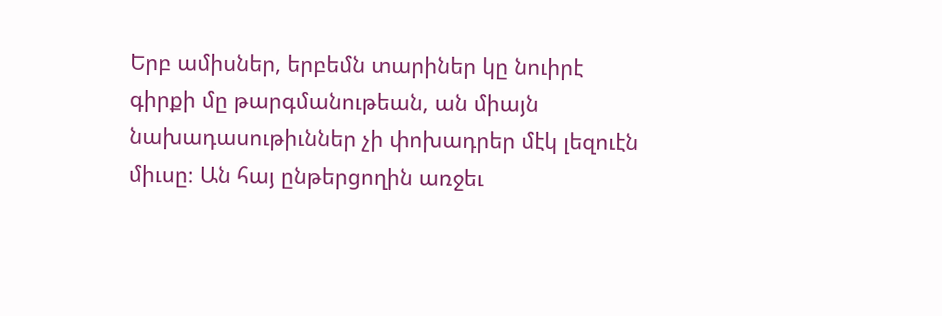Երբ ամիսներ, երբեմն տարիներ կը նուիրէ գիրքի մը թարգմանութեան, ան միայն նախադասութիւններ չի փոխադրեր մէկ լեզուէն միւսը։ Ան հայ ընթերցողին առջեւ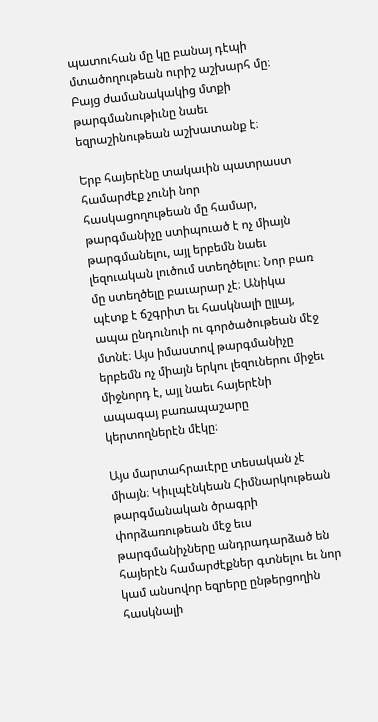պատուհան մը կը բանայ դէպի մտածողութեան ուրիշ աշխարհ մը։ Բայց ժամանակակից մտքի թարգմանութիւնը նաեւ եզրաշինութեան աշխատանք է։

Երբ հայերէնը տակաւին պատրաստ համարժէք չունի նոր հասկացողութեան մը համար, թարգմանիչը ստիպուած է ոչ միայն թարգմանելու, այլ երբեմն նաեւ լեզուական լուծում ստեղծելու։ Նոր բառ մը ստեղծելը բաւարար չէ։ Անիկա պէտք է ճշգրիտ եւ հասկնալի ըլլայ, ապա ընդունուի ու գործածութեան մէջ մտնէ։ Այս իմաստով թարգմանիչը երբեմն ոչ միայն երկու լեզուներու միջեւ միջնորդ է, այլ նաեւ հայերէնի ապագայ բառապաշարը կերտողներէն մէկը։

Այս մարտահրաւէրը տեսական չէ միայն։ Կիւլպէնկեան Հիմնարկութեան թարգմանական ծրագրի փորձառութեան մէջ եւս թարգմանիչները անդրադարձած են հայերէն համարժէքներ գտնելու եւ նոր կամ անսովոր եզրերը ընթերցողին հասկնալի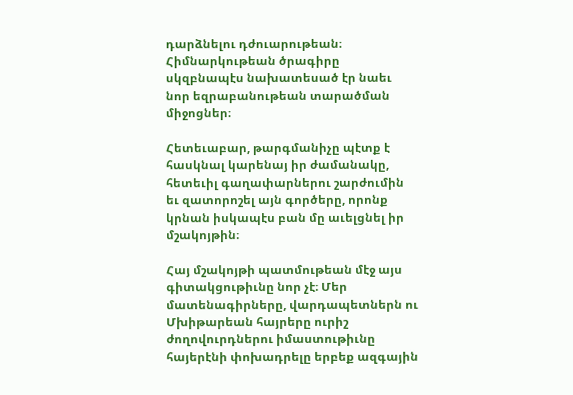դարձնելու դժուարութեան։ Հիմնարկութեան ծրագիրը սկզբնապէս նախատեսած էր նաեւ նոր եզրաբանութեան տարածման միջոցներ։

Հետեւաբար, թարգմանիչը պէտք է հասկնալ կարենայ իր ժամանակը, հետեւիլ գաղափարներու շարժումին եւ զատորոշել այն գործերը, որոնք կրնան իսկապէս բան մը աւելցնել իր մշակոյթին։

Հայ մշակոյթի պատմութեան մէջ այս գիտակցութիւնը նոր չէ։ Մեր մատենագիրները, վարդապետներն ու Մխիթարեան հայրերը ուրիշ ժողովուրդներու իմաստութիւնը հայերէնի փոխադրելը երբեք ազգային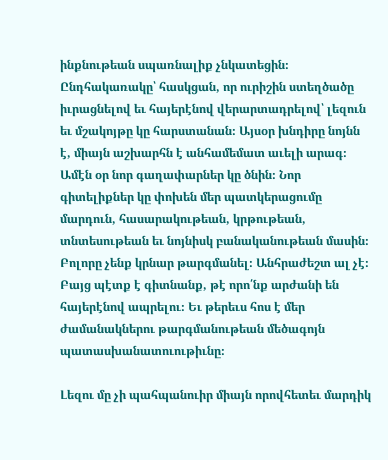ինքնութեան սպառնալիք չնկատեցին։ Ընդհակառակը՝ հասկցան, որ ուրիշին ստեղծածը իւրացնելով եւ հայերէնով վերարտադրելով՝ լեզուն եւ մշակոյթը կը հարստանան։ Այսօր խնդիրը նոյնն է, միայն աշխարհն է անհամեմատ աւելի արագ։ Ամէն օր նոր գաղափարներ կը ծնին։ Նոր գիտելիքներ կը փոխեն մեր պատկերացումը մարդուն, հասարակութեան, կրթութեան, տնտեսութեան եւ նոյնիսկ բանականութեան մասին։ Բոլորը չենք կրնար թարգմանել։ Անհրաժեշտ ալ չէ։ Բայց պէտք է գիտնանք, թէ որո՛նք արժանի են հայերէնով ապրելու։ Եւ թերեւս հոս է մեր ժամանակներու թարգմանութեան մեծագոյն պատասխանատուութիւնը։

Լեզու մը չի պահպանուիր միայն որովհետեւ մարդիկ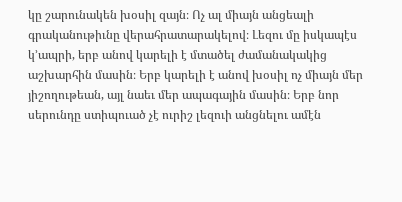կը շարունակեն խօսիլ զայն։ Ոչ ալ միայն անցեալի գրականութիւնը վերահրատարակելով։ Լեզու մը իսկապէս կ’ապրի, երբ անով կարելի է մտածել ժամանակակից աշխարհին մասին։ Երբ կարելի է անով խօսիլ ոչ միայն մեր յիշողութեան, այլ նաեւ մեր ապագային մասին։ Երբ նոր սերունդը ստիպուած չէ ուրիշ լեզուի անցնելու ամէն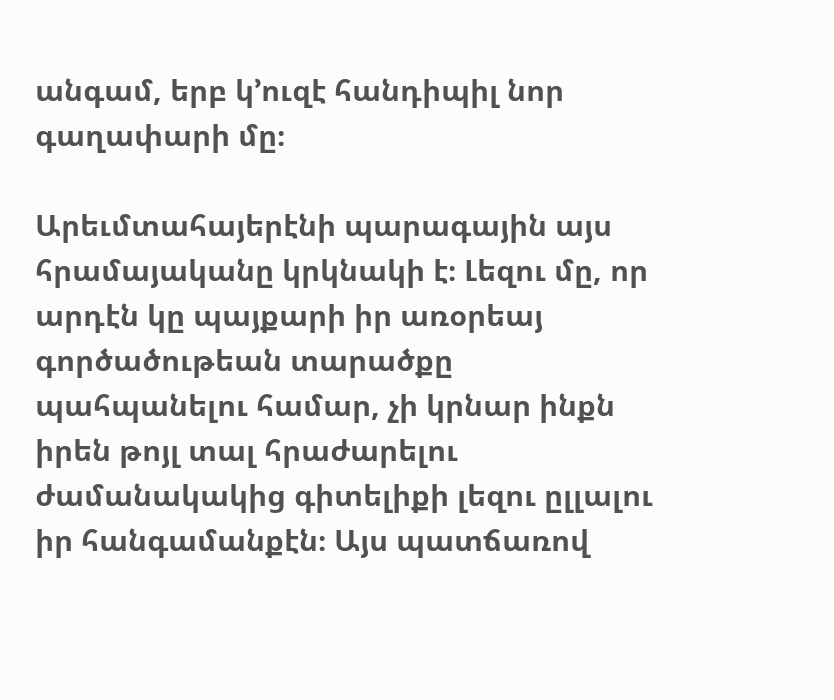անգամ, երբ կ’ուզէ հանդիպիլ նոր գաղափարի մը։

Արեւմտահայերէնի պարագային այս հրամայականը կրկնակի է։ Լեզու մը, որ արդէն կը պայքարի իր առօրեայ գործածութեան տարածքը պահպանելու համար, չի կրնար ինքն իրեն թոյլ տալ հրաժարելու ժամանակակից գիտելիքի լեզու ըլլալու իր հանգամանքէն։ Այս պատճառով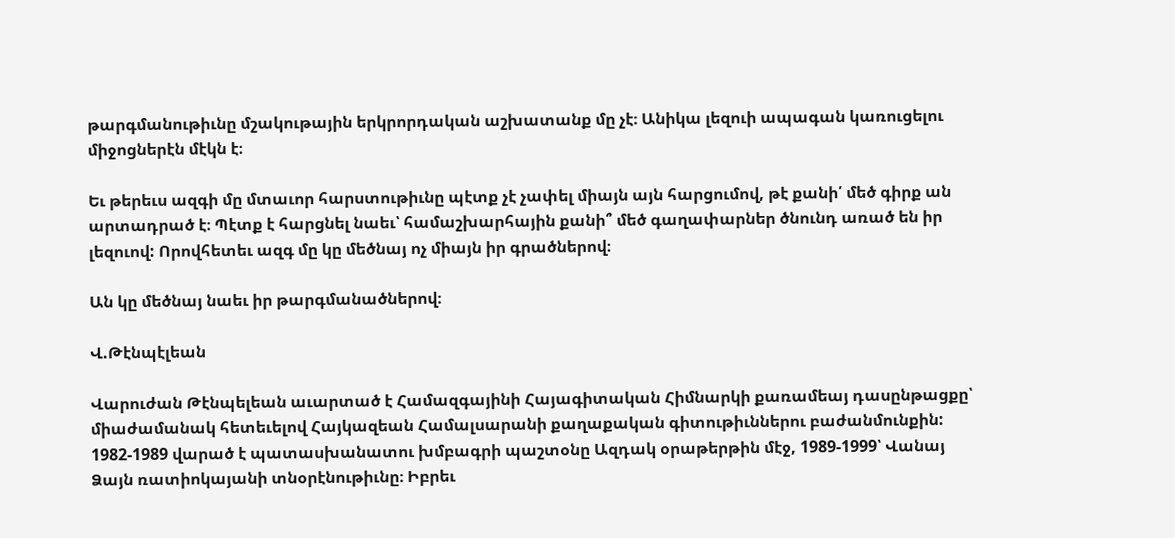թարգմանութիւնը մշակութային երկրորդական աշխատանք մը չէ։ Անիկա լեզուի ապագան կառուցելու միջոցներէն մէկն է։

Եւ թերեւս ազգի մը մտաւոր հարստութիւնը պէտք չէ չափել միայն այն հարցումով, թէ քանի՛ մեծ գիրք ան արտադրած է։ Պէտք է հարցնել նաեւ՝ համաշխարհային քանի՞ մեծ գաղափարներ ծնունդ առած են իր լեզուով: Որովհետեւ ազգ մը կը մեծնայ ոչ միայն իր գրածներով։

Ան կը մեծնայ նաեւ իր թարգմանածներով։

Վ.Թէնպէլեան

Վարուժան Թէնպելեան աւարտած է Համազգայինի Հայագիտական Հիմնարկի քառամեայ դասընթացքը՝ միաժամանակ հետեւելով Հայկազեան Համալսարանի քաղաքական գիտութիւններու բաժանմունքին: 1982-1989 վարած է պատասխանատու խմբագրի պաշտօնը Ազդակ օրաթերթին մէջ, 1989-1999՝ Վանայ Ձայն ռատիոկայանի տնօրէնութիւնը։ Իբրեւ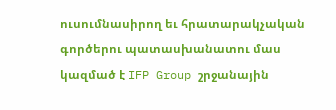ուսումնասիրող եւ հրատարակչական գործերու պատասխանատու մաս կազմած է IFP Group շրջանային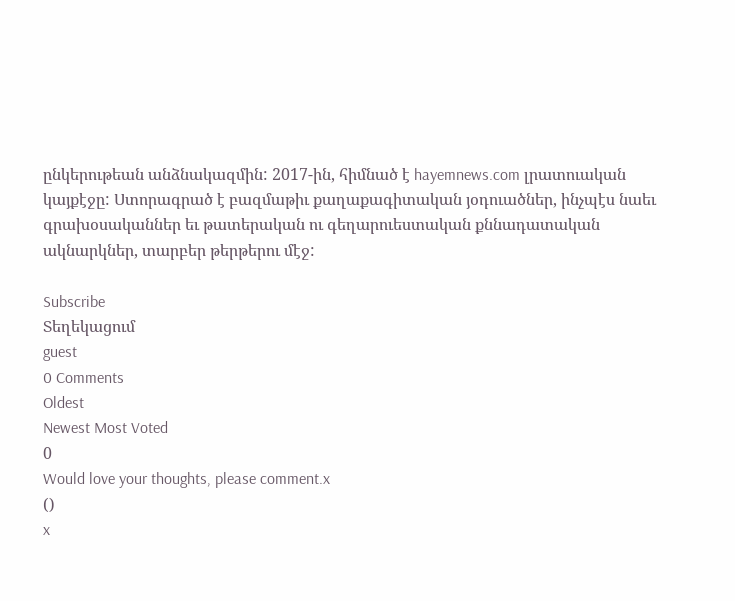ընկերութեան անձնակազմին: 2017-ին, հիմնած է hayemnews.com լրատուական կայքէջը: Ստորագրած է բազմաթիւ քաղաքագիտական յօդուածներ, ինչպէս նաեւ գրախօսականներ եւ թատերական ու գեղարուեստական քննադատական ակնարկներ, տարբեր թերթերու մէջ:

Subscribe
Տեղեկացում
guest
0 Comments
Oldest
Newest Most Voted
0
Would love your thoughts, please comment.x
()
x